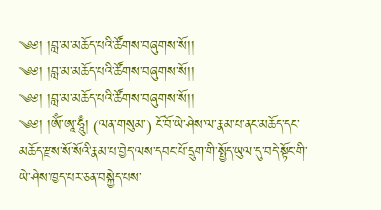༄༅། །བླ་མ་མཆོད་པའི་ཚོགས་བཞུགས་སོ།།
༄༅། །བླ་མ་མཆོད་པའི་ཚོགས་བཞུགས་སོ།།
༄༅། །བླ་མ་མཆོད་པའི་ཚོགས་བཞུགས་སོ།།
༄༅། །ཨོཾ་ཨཱ་ཧཱུྃ། (ལན་གསུམ་) ངོ་བོ་ཡེ་ཤེས་ལ་རྣམ་པ་ནང་མཆོད་དང་མཆོད་རྫས་སོ་སོའི་རྣམ་པ་བྱེད་ལས་དབང་པོ་དྲུག་གི་སྤྱོད་ཡུལ་དུ་བདེ་སྟོང་གི་ཡེ་ཤེས་ཁྱད་པར་ཅན་བསྐྱེད་པས་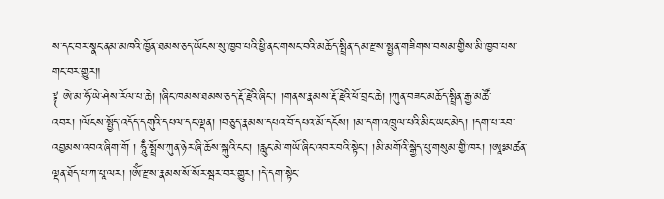ས་དང་བར་སྣང་ནམ་མཁའི་ཁྱོན་ཐམས་ཅད་ཡོངས་སུ་ཁྱབ་པའི་ཕྱི་ནང་གསང་བའི་མཆོད་སྤྲིན་དམ་རྫས་སྤྱན་གཟིགས་བསམ་གྱིས་མི་ཁྱབ་པས་གང་བར་གྱུར༎
༈ ཨེ་མ་ཧོ་ཡེ་ཤེས་རོལ་པ་ཆེ། །ཞིང་ཁམས་ཐམས་ཅད་རྡོ་རྗེའི་ཞིང་། །གནས་རྣམས་རྡོ་རྗེའི་ཕོ་བྲང་ཆེ། །ཀུན་བཟང་མཆོད་སྤྲིན་རྒྱ་མཚོ་འབར། །ལོངས་སྤྱོད་འདོད་དགུའི་དཔལ་དང་ལྡན། །བཅུད་རྣམས་དཔའ་བོ་དཔའ་མོ་དངོས། །མ་དག་འཁྲུལ་པའི་མིང་ཡང་མེད། །དག་པ་རབ་འབྱམས་འབའ་ཞིག་གོ ། ཧཱུྃ་སྤྲོས་ཀུན་ཉེར་ཞི་ཆོས་སྐུའི་ངང་། །རླུང་མེ་གཡོ་ཞིང་འབར་བའི་སྟེང་། །མི་མགོའི་སྒྱེད་པུ་གསུམ་གྱི་ཁར། །ཨཱཿམཚན་ལྡན་ཐོད་པ་ཀ་པཱ་ལར། །ཨོཾ་རྫས་རྣམས་སོ་སོར་སྦར་བར་གྱུར། །དེ་དག་སྟེང་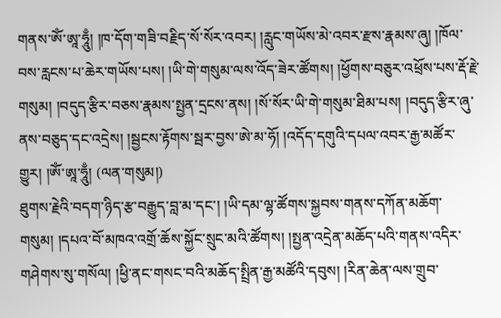གནས་ཨོཾ་ཨཱ་ཧཱུྃ། །ཁ་དོག་གཟི་བརྗིད་སོ་སོར་འབར། །རླུང་གཡོས་མེ་འབར་རྫས་རྣམས་ཞུ། །ཁོལ་བས་རླངས་པ་ཆེར་གཡོས་པས། །ཡི་གེ་གསུམ་ལས་འོད་ཟེར་ཚོགས། །ཕྱོགས་བཅུར་འཕྲོས་པས་རྡོ་རྗེ་གསུམ། །བདུད་རྩིར་བཅས་རྣམས་སྤྱན་དྲངས་ནས། །སོ་སོར་ཡི་གེ་གསུམ་ཐིམ་པས། །བདུད་རྩིར་ཞུ་ནས་བཅུད་དང་འདྲེས། །སྦྱངས་རྟོགས་སྦར་བྱས་ཨེ་མ་ཧོ། །འདོད་དགུའི་དཔལ་འབར་རྒྱ་མཚོར་གྱུར། །ཨོཾ་ཨཱ་ཧཱུྃ། (ལན་གསུམ།)
ཐུགས་རྗེའི་བདག་ཉིད་རྩ་བརྒྱུད་བླ་མ་དང་། །ཡི་དམ་ལྷ་ཚོགས་སྐྱབས་གནས་དཀོན་མཆོག་གསུམ། །དཔའ་བོ་མཁའ་འགྲོ་ཆོས་སྐྱོང་སྲུང་མའི་ཚོགས། །སྤྱན་འདྲེན་མཆོད་པའི་གནས་འདིར་གཤེགས་སུ་གསོལ། །ཕྱི་ནང་གསང་བའི་མཆོད་སྤྲིན་རྒྱ་མཚོའི་དབུས། །རིན་ཆེན་ལས་གྲུབ་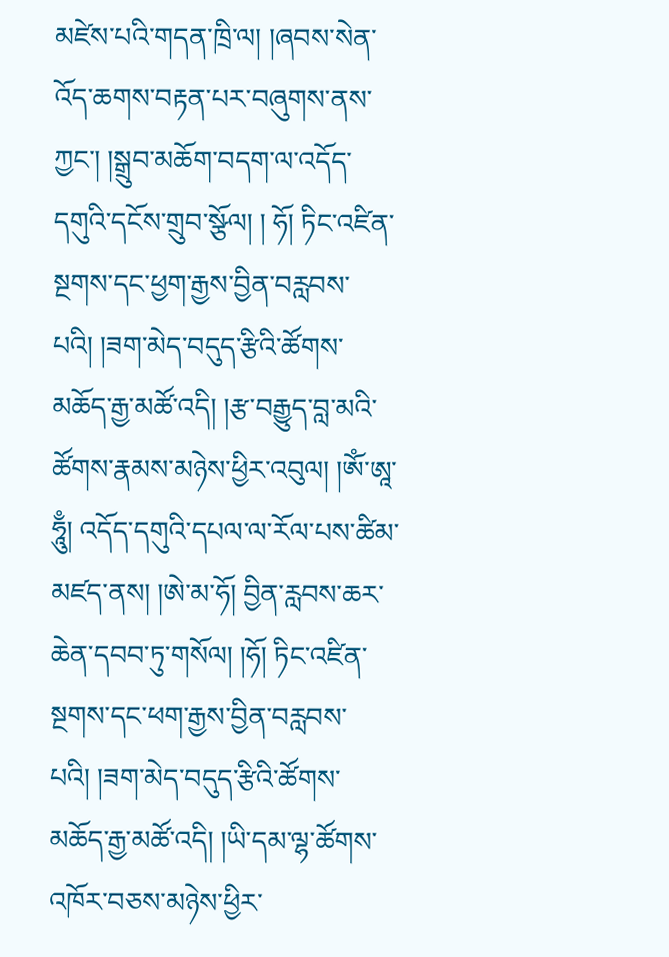མཛེས་པའི་གདན་ཁྲི་ལ། །ཞབས་སེན་འོད་ཆགས་བརྟན་པར་བཞུགས་ནས་ཀྱང་། །སྒྲུབ་མཆོག་བདག་ལ་འདོད་དགུའི་དངོས་གྲུབ་སྩོལ། ། ཧོ། ཏིང་འཛིན་སྔགས་དང་ཕྱག་རྒྱས་བྱིན་བརླབས་པའི། །ཟག་མེད་བདུད་རྩིའི་ཚོགས་མཆོད་རྒྱ་མཚོ་འདི། །རྩ་བརྒྱུད་བླ་མའི་ཚོགས་རྣམས་མཉེས་ཕྱིར་འབུལ། །ཨོཾ་ཨཱ་ཧཱུྃ། འདོད་དགུའི་དཔལ་ལ་རོལ་པས་ཚིམ་མཛད་ནས། །ཨེ་མ་ཧོ། བྱིན་རླབས་ཆར་ཆེན་དབབ་ཏུ་གསོལ། །ཧོ། ཏིང་འཛིན་སྔགས་དང་ཕག་རྒྱས་བྱིན་བརླབས་པའི། །ཟག་མེད་བདུད་རྩིའི་ཚོགས་མཆོད་རྒྱ་མཚོ་འདི། །ཡི་དམ་ལྷ་ཚོགས་འཁོར་བཅས་མཉེས་ཕྱིར་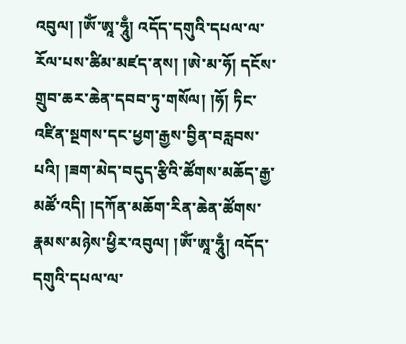འབུལ། །ཨོཾ་ཨཱ་ཧཱུྃ། འདོད་དགུའི་དཔལ་ལ་རོལ་པས་ཚིམ་མཛད་ནས། །ཨེ་མ་ཧོ། དངོས་གྲུབ་ཆར་ཆེན་དབབ་ཏུ་གསོལ། །ཧོ། ཏིང་འཛིན་སྔགས་དང་ཕྱག་རྒྱས་བྱིན་བརླབས་པའི། །ཟག་མེད་བདུད་རྩིའི་ཚོགས་མཆོད་རྒྱ་མཚོ་འདི། །དཀོན་མཆོག་རིན་ཆེན་ཚོགས་རྣམས་མཉེས་ཕྱིར་འབུལ། །ཨོཾ་ཨཱ་ཧཱུྃ། འདོད་དགུའི་དཔལ་ལ་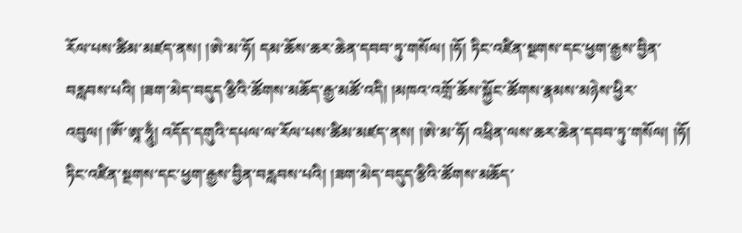རོལ་པས་ཚིམ་མཛད་ནས། །ཨེ་མ་ཧོ། དམ་ཆོས་ཆར་ཆེན་དབབ་ཏུ་གསོལ། །ཧོ། ཏིང་འཛིན་སྔགས་དང་ཕྱག་རྒྱས་བྱིན་བརླབས་པའི། །ཟག་མེད་བདུད་རྩིའི་ཚོགས་མཆོད་རྒྱ་མཚོ་འདི། །མཁའ་འགྲོ་ཆོས་སྐྱོང་ཚོགས་རྣམས་མཉེས་ཕྱིར་འབུལ། །ཨོཾ་ཨཱ་ཧཱུྃ། འདོད་དགུའི་དཔལ་ལ་རོལ་པས་ཚིམ་མཛད་ནས། །ཨེ་མ་ཧོ། འཕྲིན་ལས་ཆར་ཆེན་དབབ་ཏུ་གསོལ། །ཧོ། ཏིང་འཛིན་སྔགས་དང་ཕྱག་རྒྱས་བྱིན་བརླབས་པའི། །ཟག་མེད་བདུད་རྩིའི་ཚོགས་མཆོད་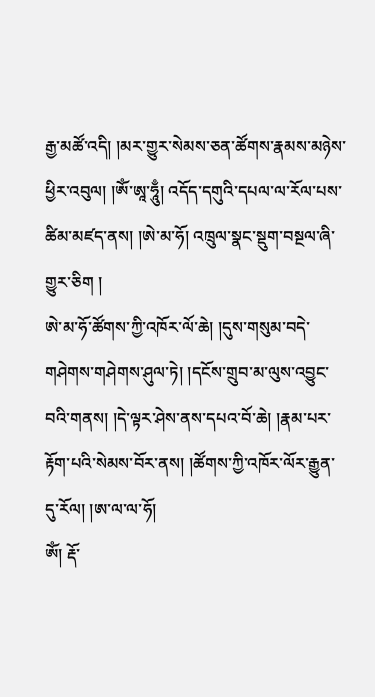རྒྱ་མཚོ་འདི། །མར་གྱུར་སེམས་ཅན་ཚོགས་རྣམས་མཉེས་ཕྱིར་འབུལ། །ཨོཾ་ཨཱ་ཧཱུྃ། འདོད་དགུའི་དཔལ་ལ་རོལ་པས་ཚིམ་མཛད་ནས། །ཨེ་མ་ཧོ། འཁྲུལ་སྣང་སྡུག་བསྔལ་ཞི་གྱུར་ཅིག །
ཨེ་མ་ཧོ་ཚོགས་ཀྱི་འཁོར་ལོ་ཆེ། །དུས་གསུམ་བདེ་གཤེགས་གཤེགས་ཤུལ་ཏེ། །དངོས་གྲུབ་མ་ལུས་འབྱུང་བའི་གནས། །དེ་ལྟར་ཤེས་ནས་དཔའ་བོ་ཆེ། །རྣམ་པར་རྟོག་པའི་སེམས་བོར་ནས། །ཚོགས་ཀྱི་འཁོར་ལོར་རྒྱུན་དུ་རོལ། །ཨ་ལ་ལ་ཧོ།
ཨོཾ། རྡོ་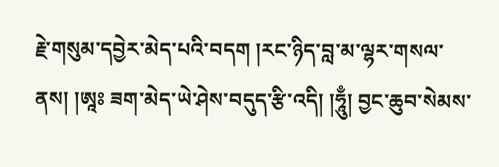རྗེ་གསུམ་དབྱེར་མེད་པའི་བདག །རང་ཉིད་བླ་མ་ལྷར་གསལ་ནས། །ཨཱཿ ཟག་མེད་ཡེ་ཤེས་བདུད་རྩི་འདི། །ཧཱུྃ། བྱང་ཆུབ་སེམས་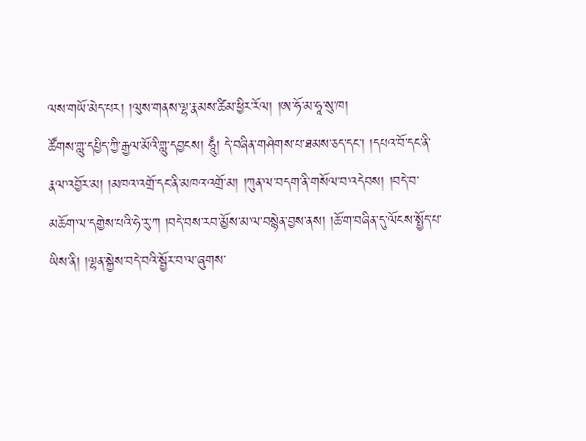ལས་གཡོ་མེད་པར། །ལུས་གནས་ལྷ་རྣམས་ཚིམ་ཕྱིར་རོལ། །ཨ་ཧོ་མ་ཧཱ་སུ་ཁ།
ཚོགས་གླུ་དཔྱིད་ཀྱི་རྒྱལ་མོའི་གླུ་དབྱངས། ཧཱུྃ། དེ་བཞིན་གཤེགས་པ་ཐམས་ཅད་དང་། །དཔའ་བོ་དང་ནི་རྣལ་འབྱོར་མ། །མཁའ་འགྲོ་དང་ནི་མཁའ་འགྲོ་མ། །ཀུན་ལ་བདག་ནི་གསོལ་བ་འདེབས། །བདེ་བ་མཆོག་ལ་དགྱེས་པའི་ཧེ་རུ་ཀ །བདེ་བས་རབ་མྱོས་མ་ལ་བསྙེན་བྱས་ནས། །ཆོ་ག་བཞིན་དུ་ལོངས་སྤྱོད་པ་ཡིས་ནི། །ལྷན་སྐྱེས་བདེ་བའི་སྦྱོར་བ་ལ་ཞུགས་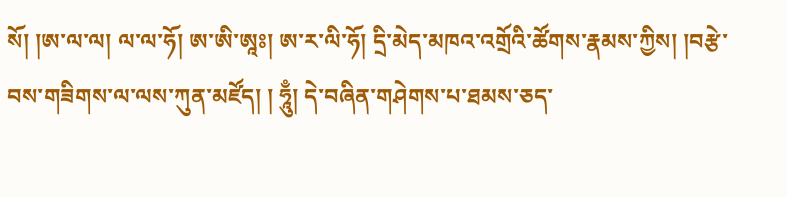སོ། །ཨ་ལ་ལ། ལ་ལ་ཧོ། ཨ་ཨི་ཨཱཿ། ཨ་ར་ལི་ཧོ། དྲི་མེད་མཁའ་འགྲོའི་ཚོགས་རྣམས་ཀྱིས། །བརྩེ་བས་གཟིགས་ལ་ལས་ཀུན་མཛོད། ། ཧཱུྃ། དེ་བཞིན་གཤེགས་པ་ཐམས་ཅད་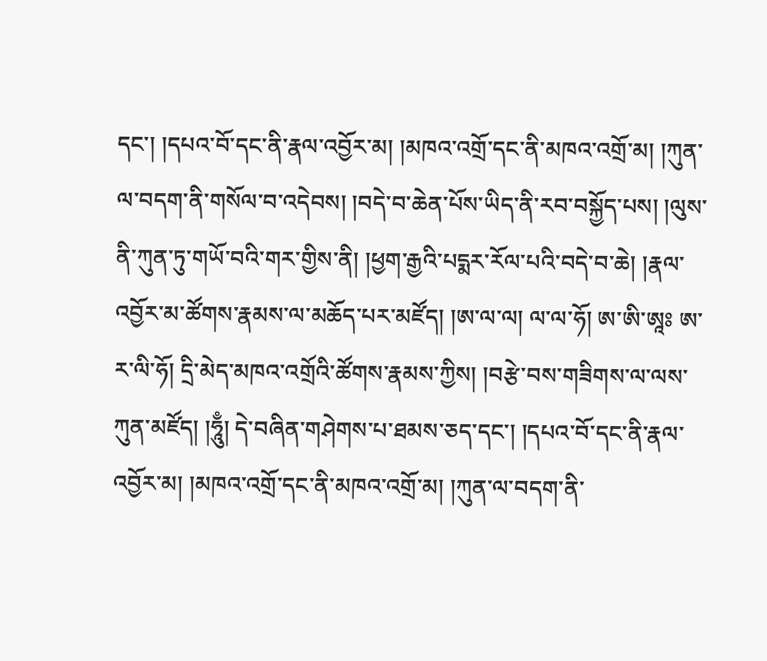དང་། །དཔའ་བོ་དང་ནི་རྣལ་འབྱོར་མ། །མཁའ་འགྲོ་དང་ནི་མཁའ་འགྲོ་མ། །ཀུན་ལ་བདག་ནི་གསོལ་བ་འདེབས། །བདེ་བ་ཆེན་པོས་ཡིད་ནི་རབ་བསྐྱོད་པས། །ལུས་ནི་ཀུན་ཏུ་གཡོ་བའི་གར་གྱིས་ནི། །ཕྱག་རྒྱའི་པདྨར་རོལ་པའི་བདེ་བ་ཆེ། །རྣལ་འབྱོར་མ་ཚོགས་རྣམས་ལ་མཆོད་པར་མཛོད། །ཨ་ལ་ལ། ལ་ལ་ཧོ། ཨ་ཨི་ཨཱཿ ཨ་ར་ལི་ཧོ། དྲི་མེད་མཁའ་འགྲོའི་ཚོགས་རྣམས་ཀྱིས། །བརྩེ་བས་གཟིགས་ལ་ལས་ཀུན་མཛོད། །ཧཱུྃ། དེ་བཞིན་གཤེགས་པ་ཐམས་ཅད་དང་། །དཔའ་བོ་དང་ནི་རྣལ་འབྱོར་མ། །མཁའ་འགྲོ་དང་ནི་མཁའ་འགྲོ་མ། །ཀུན་ལ་བདག་ནི་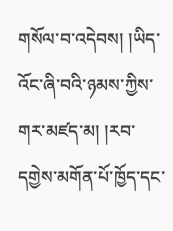གསོལ་བ་འདེབས། །ཡིད་འོང་ཞི་བའི་ཉམས་ཀྱིས་གར་མཛད་མ། །རབ་དགྱེས་མགོན་པོ་ཁྱོད་དང་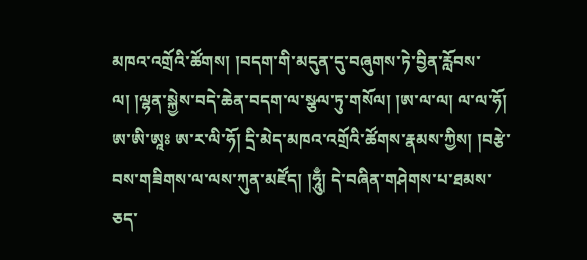མཁའ་འགྲོའི་ཚོགས། །བདག་གི་མདུན་དུ་བཞུགས་ཏེ་བྱིན་རློབས་ལ། །ལྷན་སྐྱེས་བདེ་ཆེན་བདག་ལ་སྩལ་ཏུ་གསོལ། །ཨ་ལ་ལ། ལ་ལ་ཧོ། ཨ་ཨི་ཨཱཿ ཨ་ར་ལི་ཧོ། དྲི་མེད་མཁའ་འགྲོའི་ཚོགས་རྣམས་ཀྱིས། །བརྩེ་བས་གཟིགས་ལ་ལས་ཀུན་མཛོད། །ཧཱུྃ། དེ་བཞིན་གཤེགས་པ་ཐམས་ཅད་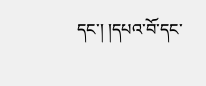དང་། །དཔའ་བོ་དང་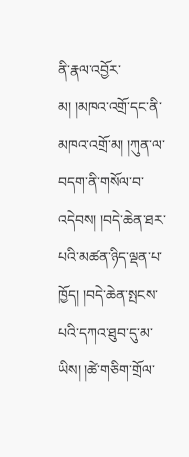ནི་རྣལ་འབྱོར་མ། །མཁའ་འགྲོ་དང་ནི་མཁའ་འགྲོ་མ། །ཀུན་ལ་བདག་ནི་གསོལ་བ་འདེབས། །བདེ་ཆེན་ཐར་པའི་མཚན་ཉིད་ལྡན་པ་ཁྱོད། །བདེ་ཆེན་སྤངས་པའི་དཀའ་ཐུབ་དུ་མ་ཡིས། །ཚེ་གཅིག་གྲོལ་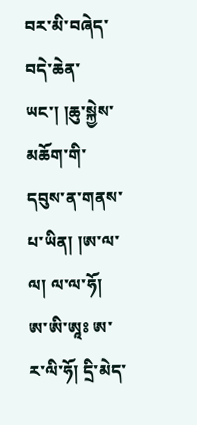བར་མི་བཞེད་བདེ་ཆེན་ཡང་། །ཆུ་སྐྱེས་མཆོག་གི་དབུས་ན་གནས་པ་ཡིན། །ཨ་ལ་ལ། ལ་ལ་ཧོ། ཨ་ཨི་ཨཱཿ ཨ་ར་ལི་ཧོ། དྲི་མེད་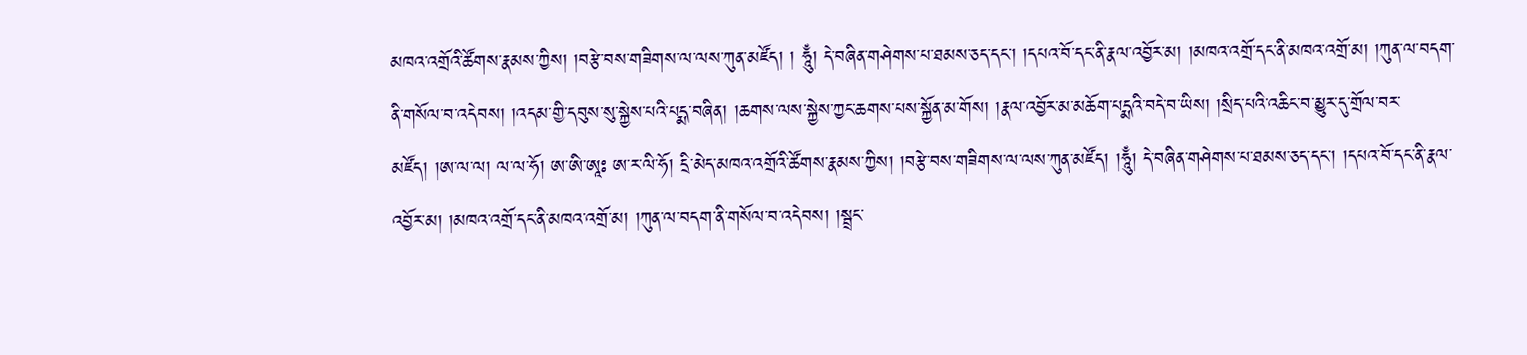མཁའ་འགྲོའི་ཚོགས་རྣམས་ཀྱིས། །བརྩེ་བས་གཟིགས་ལ་ལས་ཀུན་མཛོད། ། ཧཱུྃ། དེ་བཞིན་གཤེགས་པ་ཐམས་ཅད་དང་། །དཔའ་བོ་དང་ནི་རྣལ་འབྱོར་མ། །མཁའ་འགྲོ་དང་ནི་མཁའ་འགྲོ་མ། །ཀུན་ལ་བདག་ནི་གསོལ་བ་འདེབས། །འདམ་གྱི་དབུས་སུ་སྐྱེས་པའི་པདྨ་བཞིན། །ཆགས་ལས་སྐྱེས་ཀྱང་ཆགས་པས་སྐྱོན་མ་གོས། །རྣལ་འབྱོར་མ་མཆོག་པདྨའི་བདེ་བ་ཡིས། །སྲིད་པའི་འཆིང་བ་མྱུར་དུ་གྲོལ་བར་མཛོད། །ཨ་ལ་ལ། ལ་ལ་ཧོ། ཨ་ཨི་ཨཱཿ ཨ་ར་ལི་ཧོ། དྲི་མེད་མཁའ་འགྲོའི་ཚོགས་རྣམས་ཀྱིས། །བརྩེ་བས་གཟིགས་ལ་ལས་ཀུན་མཛོད། །ཧཱུྃ། དེ་བཞིན་གཤེགས་པ་ཐམས་ཅད་དང་། །དཔའ་བོ་དང་ནི་རྣལ་འབྱོར་མ། །མཁའ་འགྲོ་དང་ནི་མཁའ་འགྲོ་མ། །ཀུན་ལ་བདག་ནི་གསོལ་བ་འདེབས། །སྦྲང་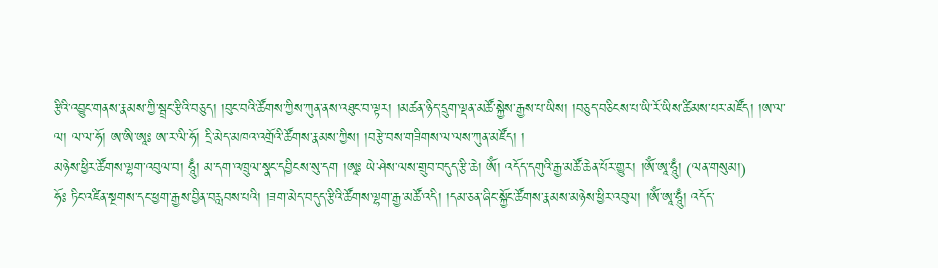རྩིའི་འབྱུང་གནས་རྣམས་ཀྱི་སྦྲང་རྩིའི་བཅུད། །བུང་བའི་ཚོགས་ཀྱིས་ཀུན་ནས་འཐུང་བ་ལྟར། །མཚན་ཉིད་དྲུག་ལྡན་མཚོ་སྐྱེས་རྒྱས་པ་ཡིས། །བཅུད་བཅིངས་པ་ཡི་རོ་ཡིས་ཚིམས་པར་མཛོད། །ཨ་ལ་ལ། ལ་ལ་ཧོ། ཨ་ཨི་ཨཱཿ ཨ་ར་ལི་ཧོ། དྲི་མེད་མཁའ་འགྲོའི་ཚོགས་རྣམས་ཀྱིས། །བརྩེ་བས་གཟིགས་ལ་ལས་ཀུན་མཛོད། །
མཉེས་ཕྱིར་ཚོགས་ལྷག་འབུལ་བ། ཧཱུྃ། མ་དག་འཁྲུལ་སྣང་དབྱིངས་སུ་དག །ཨཱཿ ཡེ་ཤེས་ལས་གྲུབ་བདུད་རྩི་ཆེ། ཨོཾ། འདོད་དགུའི་རྒྱ་མཚོ་ཆེན་པོར་གྱུར། །ཨོཾ་ཨཱ་ཧཱུྃ། (ལན་གསུམ།)
ཧོཿ ཏིང་འཛིན་སྔགས་དང་ཕྱག་རྒྱས་བྱིན་བརླབས་པའི། །ཟག་མེད་བདུད་རྩིའི་ཚོགས་ལྷག་རྒྱ་མཚོ་འདི། །དམ་ཅན་ཞིང་སྐྱོང་ཚོགས་རྣམས་མཉེས་ཕྱིར་འབུལ། །ཨོཾ་ཨཱ་ཧཱུྃ། འདོད་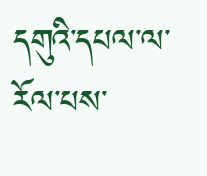དགུའི་དཔལ་ལ་རོལ་པས་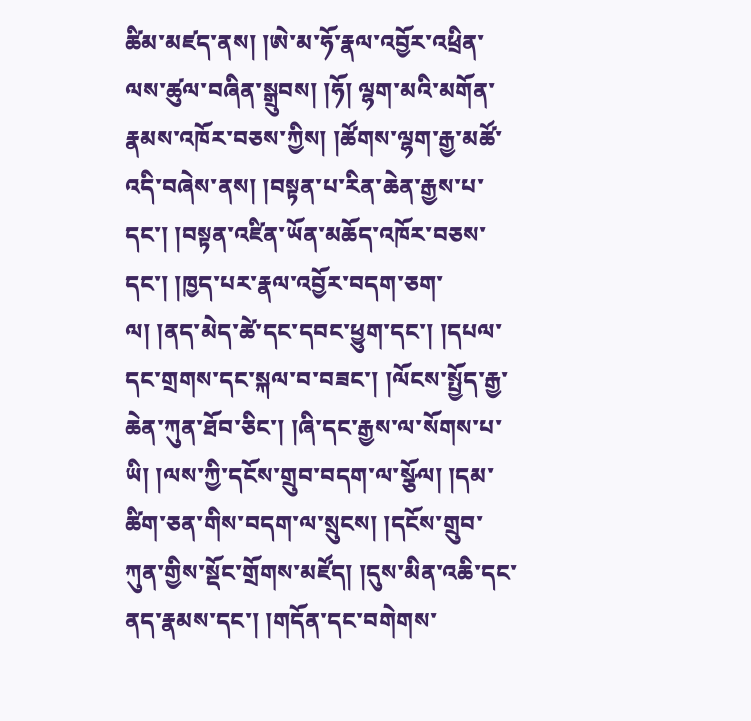ཚིམ་མཛད་ནས། །ཨེ་མ་ཧོ་རྣལ་འབྱོར་འཕྲིན་ལས་ཚུལ་བཞིན་སྒྲུབས། །ཧོ། ལྷག་མའི་མགོན་རྣམས་འཁོར་བཅས་ཀྱིས། །ཚོགས་ལྷག་རྒྱ་མཚོ་འདི་བཞེས་ནས། །བསྟན་པ་རིན་ཆེན་རྒྱས་པ་དང་། །བསྟན་འཛིན་ཡོན་མཆོད་འཁོར་བཅས་དང་། །ཁྱད་པར་རྣལ་འབྱོར་བདག་ཅག་ལ། །ནད་མེད་ཚེ་དང་དབང་ཕྱུག་དང་། །དཔལ་དང་གྲགས་དང་སྐལ་བ་བཟང་། །ལོངས་སྤྱོད་རྒྱ་ཆེན་ཀུན་ཐོབ་ཅིང་། །ཞི་དང་རྒྱས་ལ་སོགས་པ་ཡི། །ལས་ཀྱི་དངོས་གྲུབ་བདག་ལ་སྩོལ། །དམ་ཚིག་ཅན་གིས་བདག་ལ་སྲུངས། །དངོས་གྲུབ་ཀུན་གྱིས་སྡོང་གྲོགས་མཛོད། །དུས་མིན་འཆི་དང་ནད་རྣམས་དང་། །གདོན་དང་བགེགས་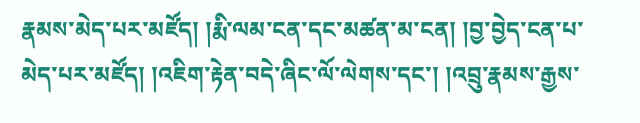རྣམས་མེད་པར་མཛོད། །རྨི་ལམ་ངན་དང་མཚན་མ་ངན། །བྱ་བྱེད་ངན་པ་མེད་པར་མཛོད། །འཇིག་རྟེན་བདེ་ཞིང་ལོ་ལེགས་དང་། །འབྲུ་རྣམས་རྒྱས་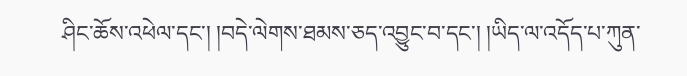ཤིང་ཆོས་འཕེལ་དང་། །བདེ་ལེགས་ཐམས་ཅད་འབྱུང་བ་དང་། །ཡིད་ལ་འདོད་པ་ཀུན་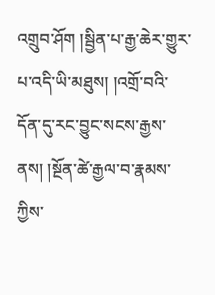འགྲུབ་ཤོག །སྦྱིན་པ་རྒྱ་ཆེར་གྱུར་པ་འདི་ཡི་མཐུས། །འགྲོ་བའི་དོན་དུ་རང་བྱུང་སངས་རྒྱས་ནས། །སྔོན་ཚེ་རྒྱལ་བ་རྣམས་ཀྱིས་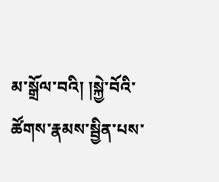མ་སྒྲོལ་བའི། །སྐྱེ་བོའི་ཚོགས་རྣམས་སྦྱིན་པས་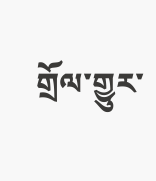གྲོལ་གྱུར་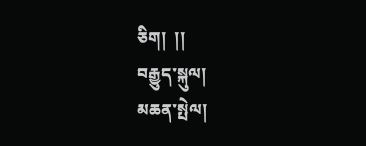ཅིག།  །།
བརྒྱུད་སྐུལ།
མཆན་སྤེལ།